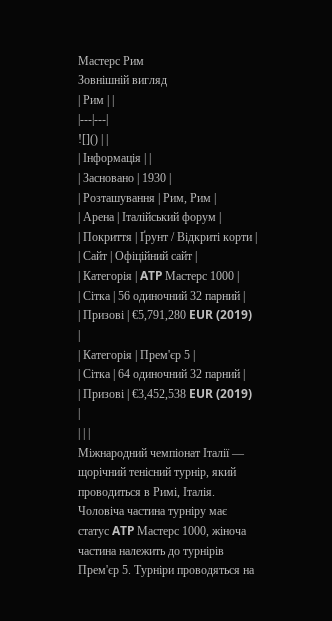Мастерс Рим
Зовнішній вигляд
| Рим | |
|---|---|
![]() | |
| Інформація | |
| Засновано | 1930 |
| Розташування | Рим, Рим |
| Арена | Італійський форум |
| Покриття | Ґрунт / Відкриті корти |
| Сайт | Офіційний сайт |
| Категорія | ATP Мастерс 1000 |
| Сітка | 56 одиночний 32 парний |
| Призові | €5,791,280 EUR (2019) |
| Категорія | Прем'єр 5 |
| Сітка | 64 одиночний 32 парний |
| Призові | €3,452,538 EUR (2019) |
| | |
Міжнародний чемпіонат Італії — щорічний тенісний турнір, який проводиться в Римі, Італія. Чоловіча частина турніру має статус ATP Мастерс 1000, жіноча частина належить до турнірів Прем'єр 5. Турніри проводяться на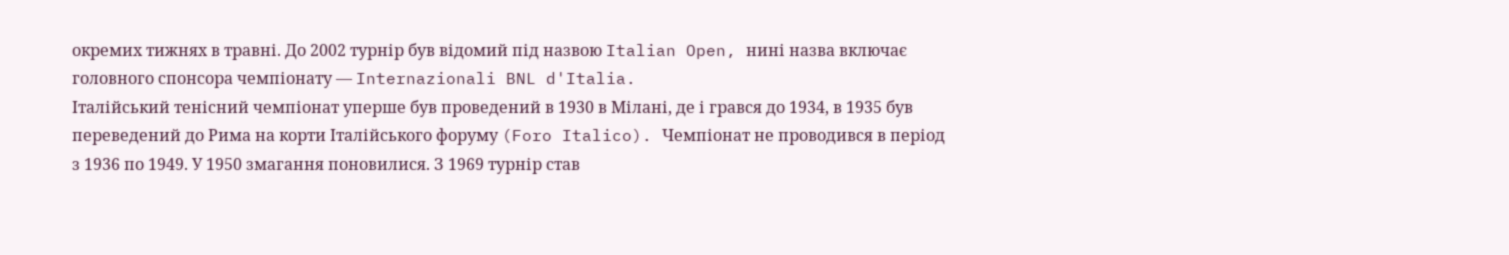окремих тижнях в травні. До 2002 турнір був відомий під назвою Italian Open, нині назва включає головного спонсора чемпіонату — Internazionali BNL d'Italia.
Італійський тенісний чемпіонат уперше був проведений в 1930 в Мілані, де і грався до 1934, в 1935 був переведений до Рима на корти Італійського форуму (Foro Italico). Чемпіонат не проводився в період з 1936 по 1949. У 1950 змагання поновилися. З 1969 турнір став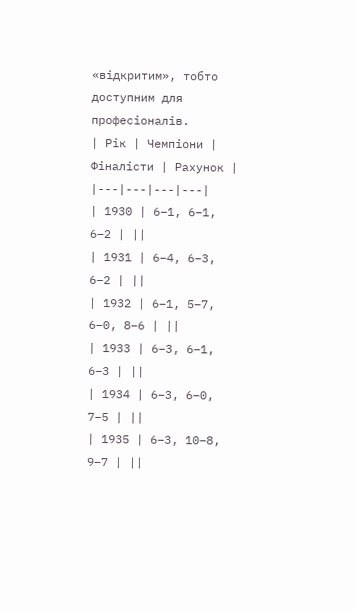«відкритим», тобто доступним для професіоналів.
| Рік | Чемпіони | Фіналісти | Рахунок |
|---|---|---|---|
| 1930 | 6–1, 6–1, 6–2 | ||
| 1931 | 6–4, 6–3, 6–2 | ||
| 1932 | 6–1, 5–7, 6–0, 8–6 | ||
| 1933 | 6–3, 6–1, 6–3 | ||
| 1934 | 6–3, 6–0, 7–5 | ||
| 1935 | 6–3, 10–8, 9–7 | ||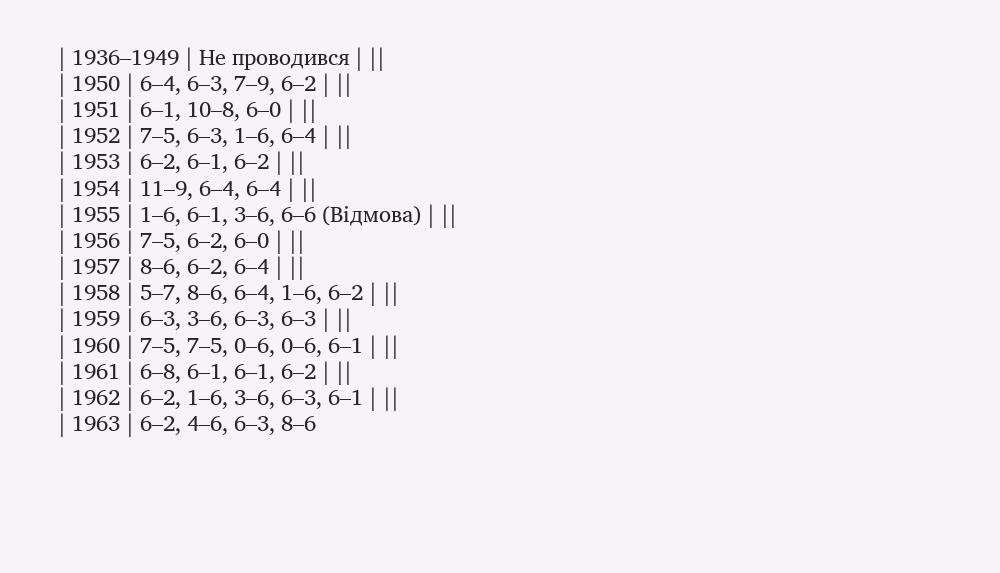| 1936–1949 | Не проводився | ||
| 1950 | 6–4, 6–3, 7–9, 6–2 | ||
| 1951 | 6–1, 10–8, 6–0 | ||
| 1952 | 7–5, 6–3, 1–6, 6–4 | ||
| 1953 | 6–2, 6–1, 6–2 | ||
| 1954 | 11–9, 6–4, 6–4 | ||
| 1955 | 1–6, 6–1, 3–6, 6–6 (Відмова) | ||
| 1956 | 7–5, 6–2, 6–0 | ||
| 1957 | 8–6, 6–2, 6–4 | ||
| 1958 | 5–7, 8–6, 6–4, 1–6, 6–2 | ||
| 1959 | 6–3, 3–6, 6–3, 6–3 | ||
| 1960 | 7–5, 7–5, 0–6, 0–6, 6–1 | ||
| 1961 | 6–8, 6–1, 6–1, 6–2 | ||
| 1962 | 6–2, 1–6, 3–6, 6–3, 6–1 | ||
| 1963 | 6–2, 4–6, 6–3, 8–6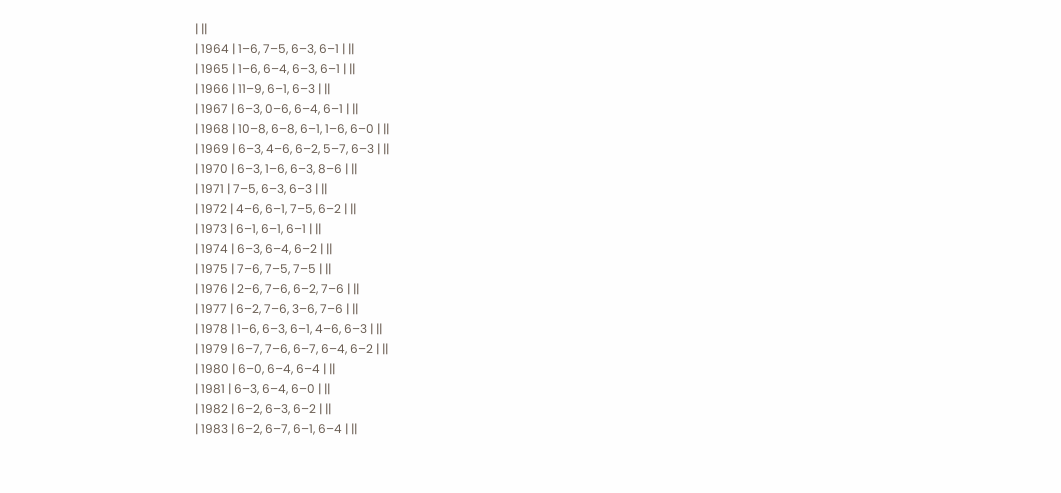| ||
| 1964 | 1–6, 7–5, 6–3, 6–1 | ||
| 1965 | 1–6, 6–4, 6–3, 6–1 | ||
| 1966 | 11–9, 6–1, 6–3 | ||
| 1967 | 6–3, 0–6, 6–4, 6–1 | ||
| 1968 | 10–8, 6–8, 6–1, 1–6, 6–0 | ||
| 1969 | 6–3, 4–6, 6–2, 5–7, 6–3 | ||
| 1970 | 6–3, 1–6, 6–3, 8–6 | ||
| 1971 | 7–5, 6–3, 6–3 | ||
| 1972 | 4–6, 6–1, 7–5, 6–2 | ||
| 1973 | 6–1, 6–1, 6–1 | ||
| 1974 | 6–3, 6–4, 6–2 | ||
| 1975 | 7–6, 7–5, 7–5 | ||
| 1976 | 2–6, 7–6, 6–2, 7–6 | ||
| 1977 | 6–2, 7–6, 3–6, 7–6 | ||
| 1978 | 1–6, 6–3, 6–1, 4–6, 6–3 | ||
| 1979 | 6–7, 7–6, 6–7, 6–4, 6–2 | ||
| 1980 | 6–0, 6–4, 6–4 | ||
| 1981 | 6–3, 6–4, 6–0 | ||
| 1982 | 6–2, 6–3, 6–2 | ||
| 1983 | 6–2, 6–7, 6–1, 6–4 | ||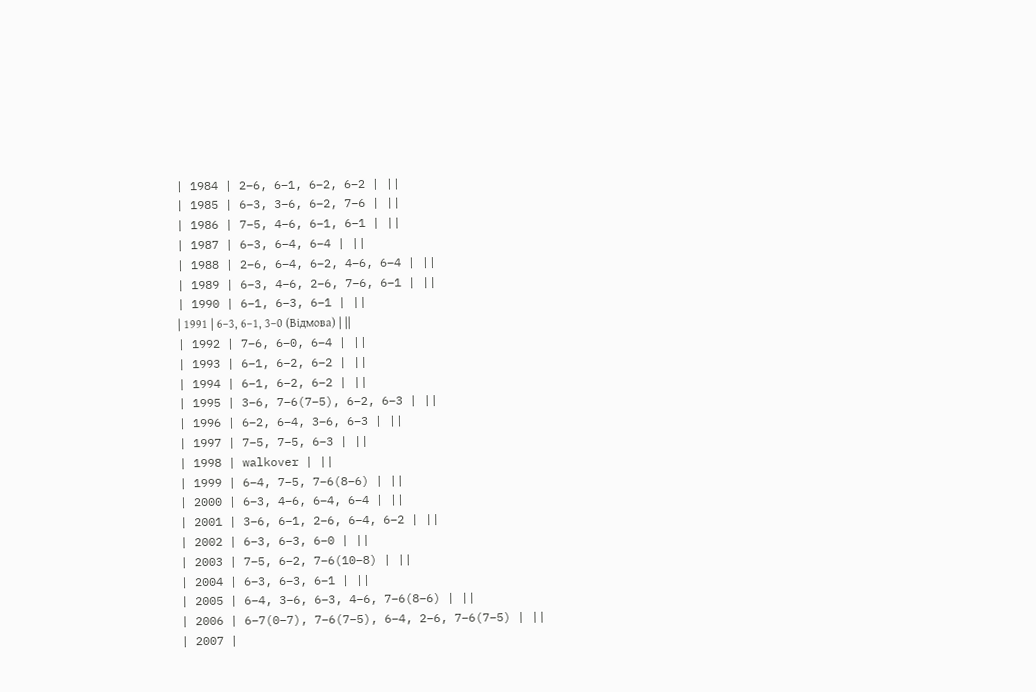| 1984 | 2–6, 6–1, 6–2, 6–2 | ||
| 1985 | 6–3, 3–6, 6–2, 7–6 | ||
| 1986 | 7–5, 4–6, 6–1, 6–1 | ||
| 1987 | 6–3, 6–4, 6–4 | ||
| 1988 | 2–6, 6–4, 6–2, 4–6, 6–4 | ||
| 1989 | 6–3, 4–6, 2–6, 7–6, 6–1 | ||
| 1990 | 6–1, 6–3, 6–1 | ||
| 1991 | 6–3, 6–1, 3–0 (Відмова) | ||
| 1992 | 7–6, 6–0, 6–4 | ||
| 1993 | 6–1, 6–2, 6–2 | ||
| 1994 | 6–1, 6–2, 6–2 | ||
| 1995 | 3–6, 7–6(7–5), 6–2, 6–3 | ||
| 1996 | 6–2, 6–4, 3–6, 6–3 | ||
| 1997 | 7–5, 7–5, 6–3 | ||
| 1998 | walkover | ||
| 1999 | 6–4, 7–5, 7–6(8–6) | ||
| 2000 | 6–3, 4–6, 6–4, 6–4 | ||
| 2001 | 3–6, 6–1, 2–6, 6–4, 6–2 | ||
| 2002 | 6–3, 6–3, 6–0 | ||
| 2003 | 7–5, 6–2, 7–6(10–8) | ||
| 2004 | 6–3, 6–3, 6–1 | ||
| 2005 | 6–4, 3–6, 6–3, 4–6, 7–6(8–6) | ||
| 2006 | 6–7(0–7), 7–6(7–5), 6–4, 2–6, 7–6(7–5) | ||
| 2007 |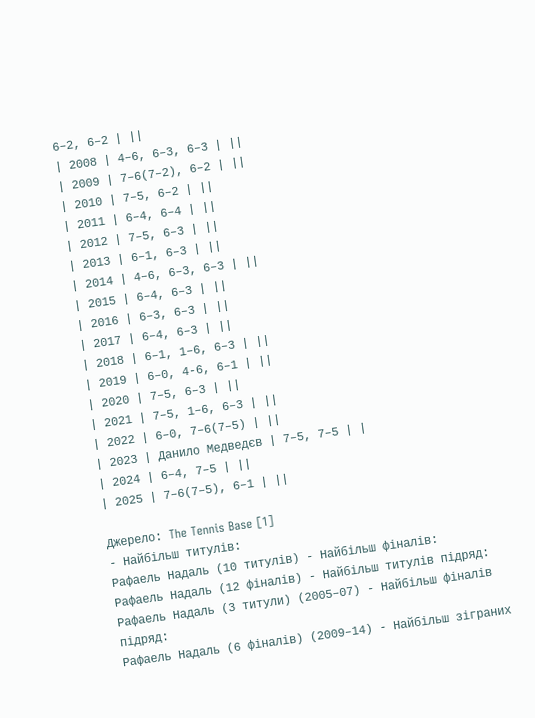6–2, 6–2 | ||
| 2008 | 4–6, 6–3, 6–3 | ||
| 2009 | 7–6(7–2), 6–2 | ||
| 2010 | 7–5, 6–2 | ||
| 2011 | 6–4, 6–4 | ||
| 2012 | 7–5, 6–3 | ||
| 2013 | 6–1, 6–3 | ||
| 2014 | 4–6, 6–3, 6–3 | ||
| 2015 | 6–4, 6–3 | ||
| 2016 | 6–3, 6–3 | ||
| 2017 | 6–4, 6–3 | ||
| 2018 | 6–1, 1–6, 6–3 | ||
| 2019 | 6–0, 4-6, 6–1 | ||
| 2020 | 7–5, 6–3 | ||
| 2021 | 7–5, 1–6, 6–3 | ||
| 2022 | 6–0, 7–6(7–5) | ||
| 2023 | Данило Медведєв | 7–5, 7–5 | |
| 2024 | 6–4, 7–5 | ||
| 2025 | 7–6(7–5), 6–1 | ||

Джерело: The Tennis Base [1]
- Найбільш титулів:
Рафаель Надаль (10 титулів) - Найбільш фіналів:
Рафаель Надаль (12 фіналів) - Найбільш титулів підряд:
Рафаель Надаль (3 титули) (2005–07) - Найбільш фіналів підряд:
Рафаель Надаль (6 фіналів) (2009–14) - Найбільш зіграних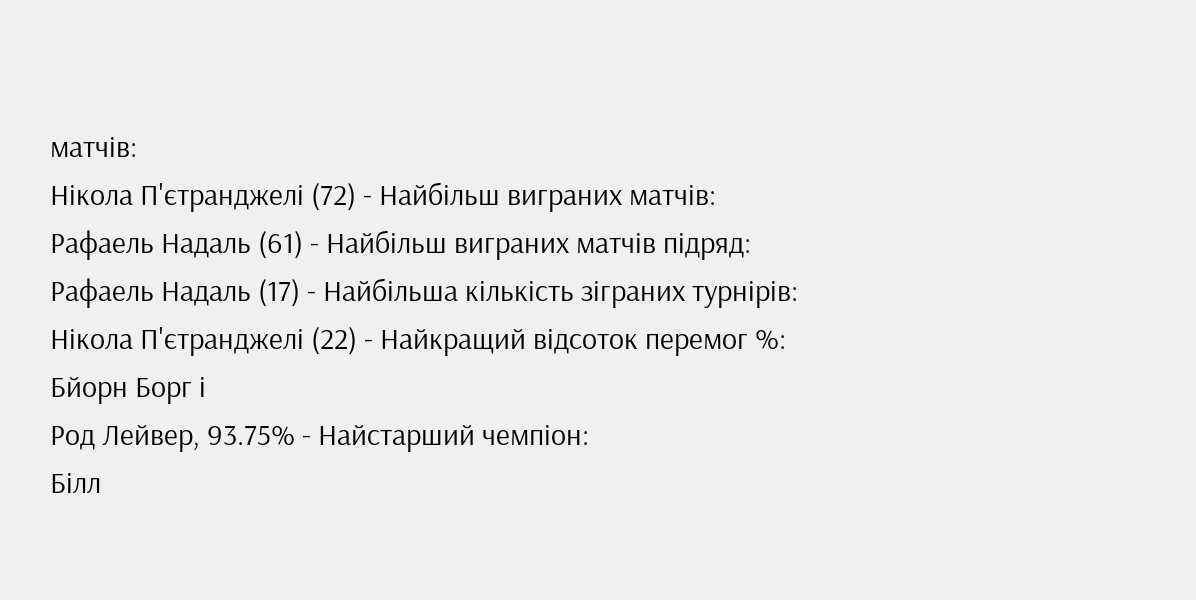матчів:
Нікола П'єтранджелі (72) - Найбільш виграних матчів:
Рафаель Надаль (61) - Найбільш виграних матчів підряд:
Рафаель Надаль (17) - Найбільша кількість зіграних турнірів:
Нікола П'єтранджелі (22) - Найкращий відсоток перемог %:
Бйорн Борг і
Род Лейвер, 93.75% - Найстарший чемпіон:
Білл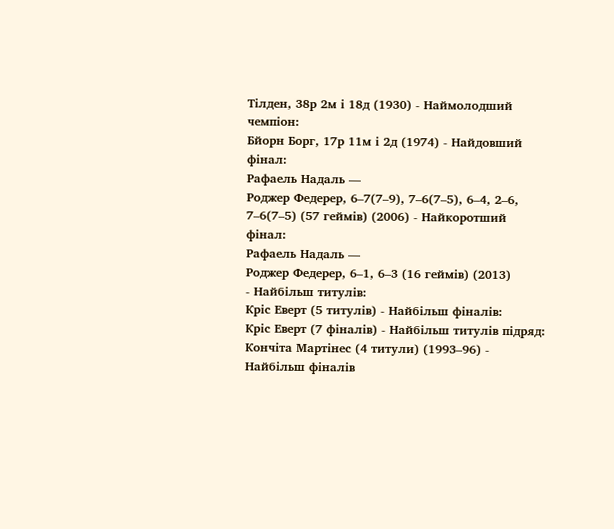Тілден, 38р 2м і 18д (1930) - Наймолодший чемпіон:
Бйорн Борг, 17р 11м і 2д (1974) - Найдовший фінал:
Рафаель Надаль —
Роджер Федерер, 6–7(7–9), 7–6(7–5), 6–4, 2–6, 7–6(7–5) (57 геймів) (2006) - Найкоротший фінал:
Рафаель Надаль —
Роджер Федерер, 6–1, 6–3 (16 геймів) (2013)
- Найбільш титулів:
Кріс Еверт (5 титулів) - Найбільш фіналів:
Кріс Еверт (7 фіналів) - Найбільш титулів підряд:
Кончіта Мартінес (4 титули) (1993–96) - Найбільш фіналів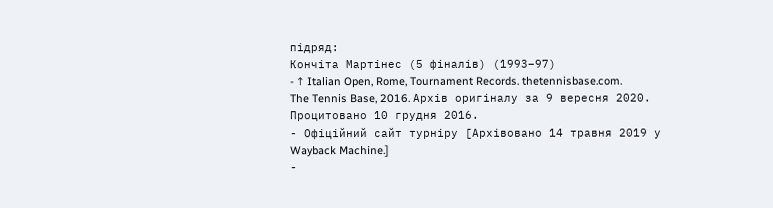підряд:
Кончіта Мартінес (5 фіналів) (1993–97)
- ↑ Italian Open, Rome, Tournament Records. thetennisbase.com. The Tennis Base, 2016. Архів оригіналу за 9 вересня 2020. Процитовано 10 грудня 2016.
- Офіційний сайт турніру [Архівовано 14 травня 2019 у Wayback Machine.]
-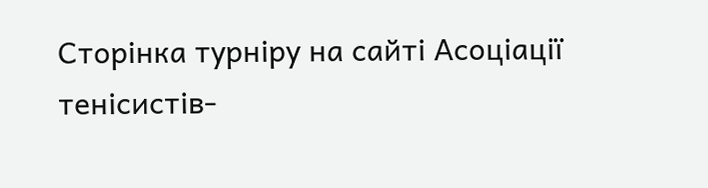Сторінка турніру на сайті Асоціації тенісистів-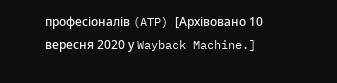професіоналів (ATP) [Архівовано 10 вересня 2020 у Wayback Machine.]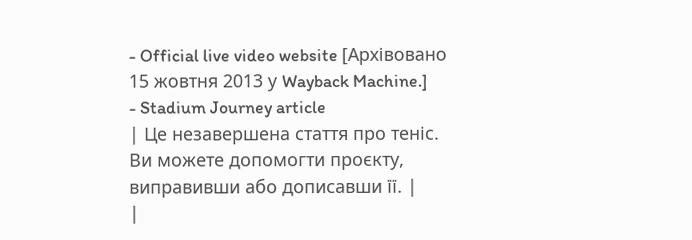- Official live video website [Архівовано 15 жовтня 2013 у Wayback Machine.]
- Stadium Journey article
| Це незавершена стаття про теніс. Ви можете допомогти проєкту, виправивши або дописавши її. |
|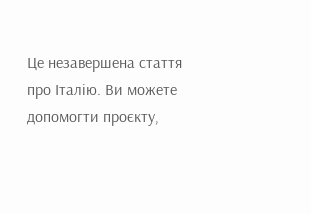Це незавершена стаття про Італію. Ви можете допомогти проєкту,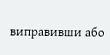виправивши або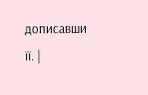дописавши її. |